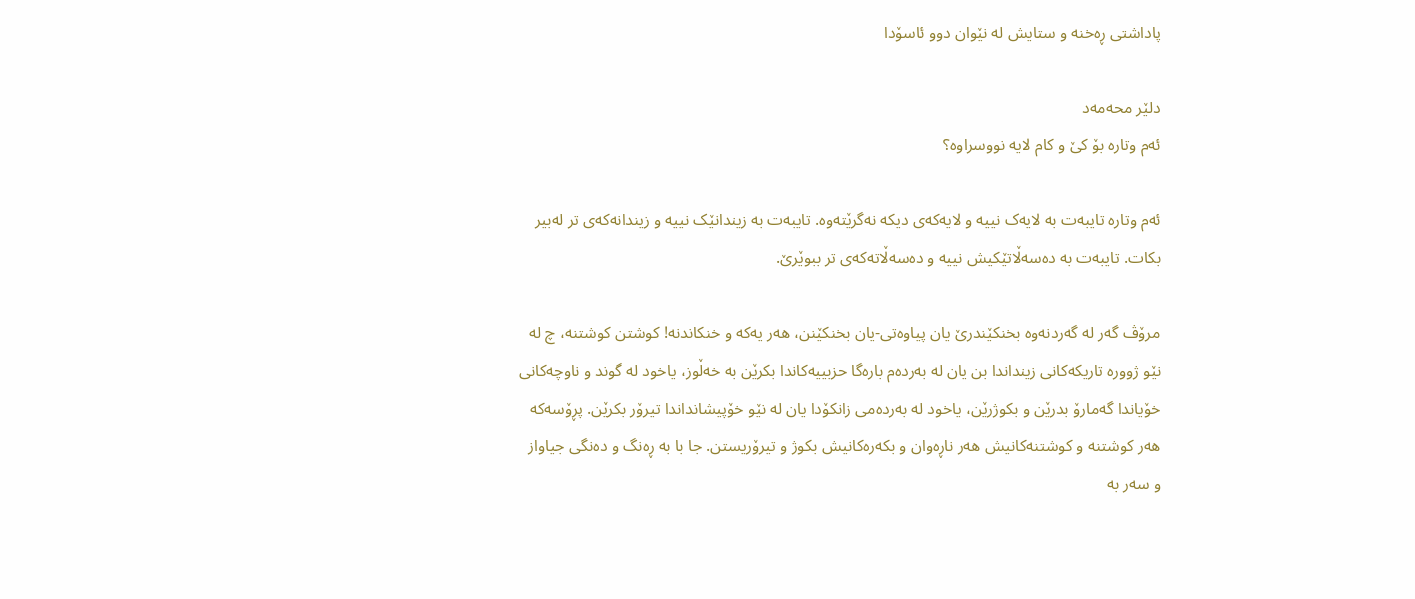پاداشتی ڕەخنە و ستایش لە نێوان دوو ئاسۆدا

دلێر محەمەد
ئەم وتارە بۆ کێ و کام لایە نووسراوە؟

ئەم وتارە تایبەت بە لایەک نییە و لایەکەی دیکە نەگرێتەوە. تایبەت بە زیندانێک نییە و زیندانەکەی تر لەبیر بکات. تایبەت بە دەسەڵاتێکیش نییە و دەسەڵاتەکەی تر ببوێرێ.

مرۆڤ گەر لە گەردنەوە بخنکێندرێ یان پیاوەتی-یان بخنکێنن، هەر یەکە و خنکاندنە! کوشتن کوشتنە، چ لە نێو ژوورە تاریکەکانی زینداندا بن یان لە بەردەم بارەگا حزبییەکاندا بکرێن بە خەڵوز، یاخود لە گوند و ناوچەکانی خۆیاندا گەمارۆ بدرێن و بکوژرێن، یاخود لە بەردەمی زانکۆدا یان لە نێو خۆپیشانداندا تیرۆر بکرێن. پڕۆسەکە هەر کوشتنە و کوشتنەکانیش هەر ناڕەوان و بکەرەکانیش بکوژ و تیرۆریستن. جا با بە ڕەنگ و دەنگی جیاواز و سەر بە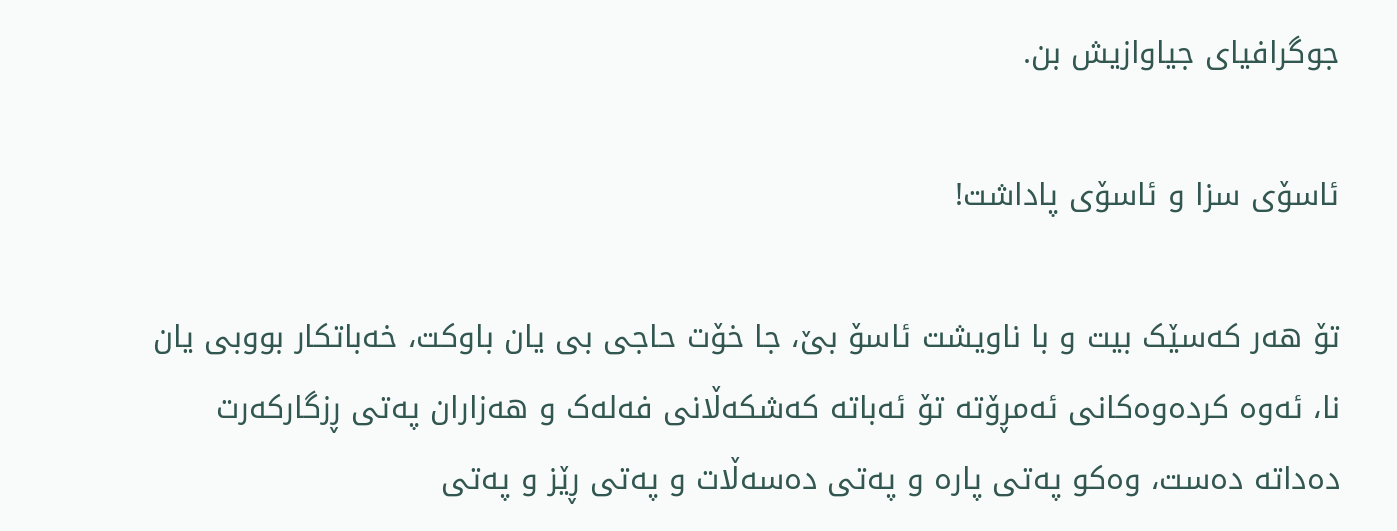جوگرافیای جیاوازیش بن.

ئاسۆی سزا و ئاسۆی پاداشت!

تۆ هەر کەسێک بیت و با ناویشت ئاسۆ بێ، جا خۆت حاجی بی یان باوکت، خەباتکار بووبی یان نا، ئەوە کردەوەکانی ئەمڕۆتە تۆ ئەباتە کەشکەڵانی فەلەک و هەزاران پەتی ڕزگارکەرت دەداتە دەست، وەکو پەتی پارە و پەتی دەسەڵات و پەتی ڕێز و پەتی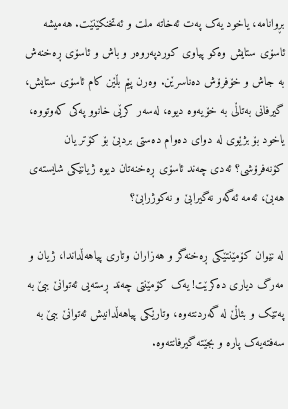بڕوانامە، یاخود یەک پەت ئەخاتە ملت و ئەتخنکێنێت. هەمیشە ئاسۆی ستایش وەکو پیاوی کوردپەروەر و باش و ئاسۆی ڕەخنەش بە جاش و خۆفرۆش دەناسرێن. وەرن پێم بڵێن کام ئاسۆی ستایش، گیرفانی بەتاڵی بە خۆیەوە دیوە، لەسەر کرێی خانوو پەکی کەوتووە، یاخود بۆ بژێوی لە دوای دەوام دەستی بردبێ بۆ کۆتر یان کۆنەفرۆشی؟ ئەدی چەند ئاسۆی ڕەخنەتان دیوە ژیانێکی شایستەی هەبێ، ئەمە ئەگەر نەگیرابێ و نەکوژرابێ؟

لە نێوان کۆمێنتێکی ڕەخنەگر و هەزاران وتاری پیاهەڵداندا، ژیان و مەرگ دیاری دەکرێت! یەک کۆمێنتی چەند ڕستەیی ئەتوانێ ببێ بە پەتێک و بئاڵێ لە گەردنتەوە، وتارێکی پیاهەڵدانیش ئەتوانێ ببێ بە سەفتەیەک پارە و بجێتە گیرفانتەوە.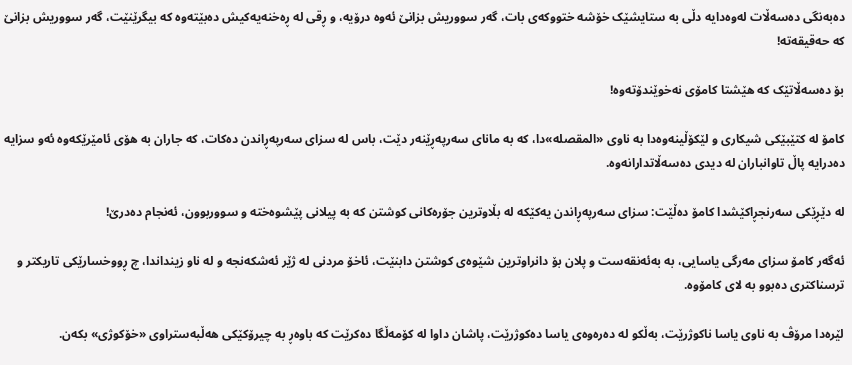دەبەنگی دەسەڵات لەوەدایە دڵی بە ستایشێک خۆشە ختووکەی بات، گەر سووریش بزانێ ئەوە درۆیە، و ڕقی لە ڕەخنەیەکیش دەبێتەوە کە بیگرێنێت، گەر سووریش بزانێ کە حەقیقەتە!

بۆ دەسەڵاتێک کە هێشتا کامۆی نەخوێندۆتەوە!

کامۆ لە کتێبێکی شیکاری و لێکۆڵینەوەدا بە ناوی «المقصلە»دا، کە بە مانای سەرپەڕێنەر دێت، باس لە سزای سەرپەڕاندن دەکات، کە جاران بە هۆی ئامێرێکەوە ئەو سزایە دەدرایە پاڵ تاوانباران لە دیدی دەسەڵاتدارانەوە.

لە دێڕێکی سەرنجڕاکێشدا کامۆ دەڵێت: سزای سەرپەڕاندن یەکێکە لە بڵاوترین جۆرەکانی کوشتن کە بە پیلانی پێشوەختە و سووربوون، ئەنجام دەدرێ!

ئەگەر کامۆ سزای مەرگی یاسایی، بە بەئەنقەست و پلان بۆ دانراوترین شێوەی کوشتن دابنێت، ئاخۆ مردنی لە ژێر ئەشکەنجە و لە ناو زینداندا، چ ڕووخسارێکی تاریکتر و ترسناکتری دەبوو بە لای کامۆوە.

لێرەدا مرۆڤ بە ناوی یاسا ناکوژرێت، بەڵکو لە دەرەوەی یاسا دەکوژرێت، پاشان داوا لە کۆمەڵگا دەکرێت کە باوەڕ بە چیرۆکێکی هەڵبەستراوی «خۆکوژی» بکەن.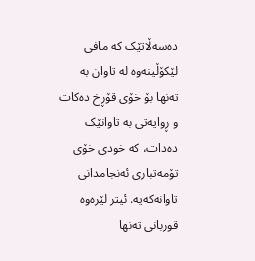دەسەڵاتێک کە مافی لێکۆڵینەوە لە تاوان بە تەنها بۆ خۆی قۆڕخ دەکات و ڕوایەتی بە تاوانێک دەدات، کە خودی خۆی تۆمەتباری ئەنجامدانی تاوانەکەیە. ئیتر لێرەوە قوربانی تەنها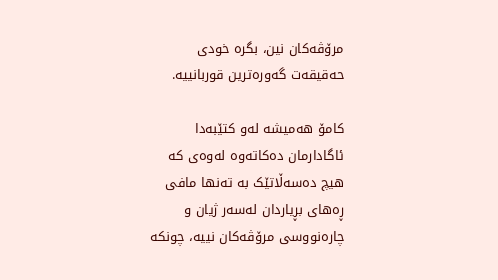مرۆڤەکان نین، بگرە خودی حەقیقەت گەورەترین قوربانییە.

کامۆ هەمیشە لەو کتێبەدا ئاگادارمان دەکاتەوە لەوەی کە هیچ دەسەڵاتێک بە تەنها مافی ڕەهای بڕیاردان لەسەر ژیان و چارەنووسی مرۆڤەکان نییە، چونکە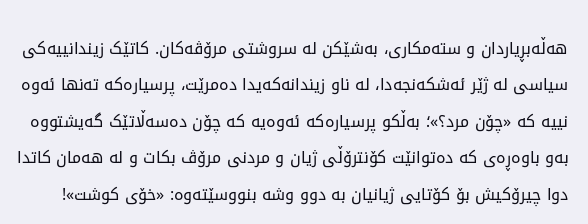هەڵەبڕیاردان و ستەمکاری، بەشێکن لە سروشتی مرۆڤەکان. کاتێک زیندانییەکی سیاسی لە ژێر ئەشکەنجەدا، لە ناو زیندانەکەیدا دەمرێت، پرسیارەکە تەنها ئەوە نییە کە «چۆن مرد؟»؛ بەڵکو پرسیارەکە ئەوەیە کە چۆن دەسەڵاتێک گەیشتووە بەو باوەڕەی کە دەتوانێت کۆنترۆڵی ژیان و مردنی مرۆڤ بکات و لە هەمان کاتدا دوا چیرۆکیش بۆ کۆتایی ژیانیان بە دوو وشە بنووسێتەوە: «خۆی کوشت»!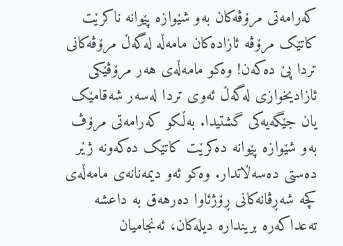کەرامەتی مرۆڤەکان بەو شێوازە پێوانە ناکرێت کاتێک مرۆڤە ئازادەکان مامەڵە لەگەڵ مرۆڤەکانی تردا پێ دەکەن! وەکو مامەڵەی هەر مرۆڤێکی ئازادیخوازی لەگەڵ ئەوی تردا لەسەر شەقامێک یان جێگەیەکی گشتیدا. بەڵکو کەرامەتی مرۆڤ بەو شێوازە پێوانە دەکرێت کاتێک دەکەونە ژێر دەستی دەسەڵاتدار. وەکو ئەو دیمەنانەی مامەڵەی کچە شەڕڤانەکانی ڕۆژئاوا دەرهەق بە داعشە تەعداکەرە بریندارە دیلەکان، ئەنجامیان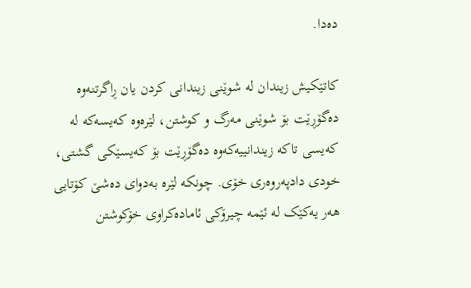دەدا.

کاتێکیش زیندان لە شوێنی زیندانی کردن یان ڕاگرتنەوە دەگۆڕێت بۆ شوێنی مەرگ و کوشتن، لێرەوە کەیسەکە لە کەیسی تاکە زیندانییەکەوە دەگۆڕێت بۆ کەیسێکی گشتی، خودی دادپەروەری خۆی. چونکە لێرە بەدوای دەشێ کۆتایی هەر یەکێک لە ئێمە چیرۆکی ئامادەکراوی خۆکوشتن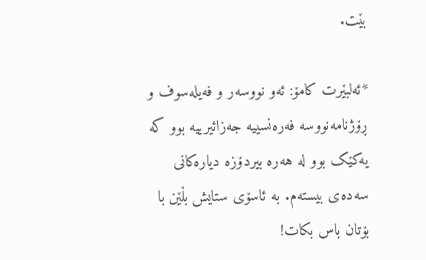بێت.

*ئەلبێرت کامۆ: ئەو نووسەر و فەیلەسوف و ڕۆژنامەنووسە فەرەنسییە جەزائیرییە بوو کە یەکێک بوو لە هەرە بیردۆزە دیارەکانی سەدەی بیستەم. بە ئاسۆی ستایش بڵێن با بۆتان باس بکات!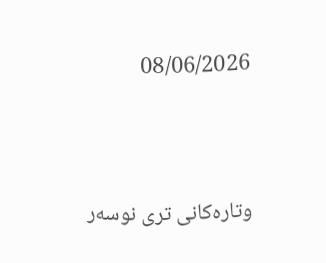08/06/2026




وتارەکانی تری نوسەر